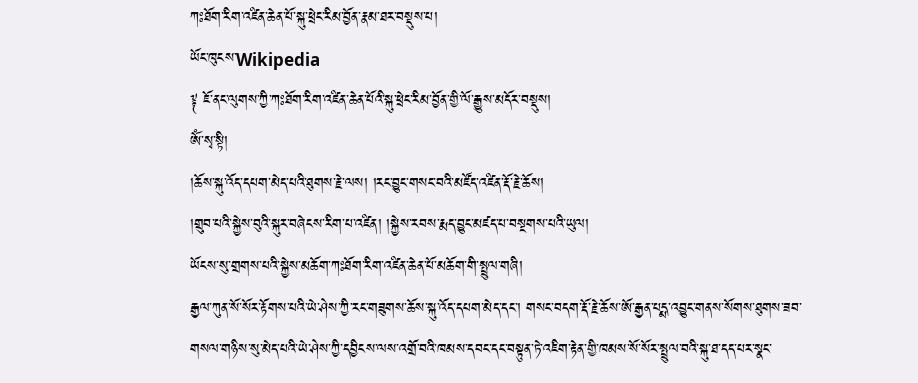ཀཿཐོག་རིག་འཛིན་ཆེན་པོ་སྐུ་ཕྲེང་རིམ་བྱོན་རྣམ་ཐར་བསྡུས་པ།
ཡོང་ཁུངས་Wikipedia
༈ ཇོ་ནང་ལུགས་ཀྱི་ཀཿཐོག་རིག་འཛིན་ཆེན་པོའི་སྐུ་ཕྲེང་རིམ་བྱོན་གྱི་ལོ་རྒྱུས་མདོར་བསྡུས།
ཨོཾ་སྭ་སྟི།
།ཆོས་སྐུ་འོད་དཔག་མེད་པའི་ཐུགས་རྗེ་ལས། །རང་བྱུང་གསང་བའི་མཛོད་འཛིན་རྡོ་རྗེ་ཆོས།
།གྲུབ་པའི་སྐྱེས་བུའི་སྐུར་བཞེངས་རིག་པ་འཛིན། །སྐྱེས་རབས་རྨད་བྱུང་མཛད་པ་བསྔགས་པའི་ཡུལ།
ཡོངས་སུ་གྲགས་པའི་སྐྱེས་མཆོག་ཀཿཐོག་རིག་འཛིན་ཆེན་པོ་མཆོག་གི་སྤྲུལ་གཞི།
རྒྱལ་ཀུན་སོ་སོར་རྟོགས་པའི་ཡེ་ཤེས་ཀྱི་རང་གཟུགས་ཆོས་སྐུ་འོད་དཔག་མེད་དང་། གསང་བདག་རྡོ་རྗེ་ཆོས་ཨོ་རྒྱན་པདྨ་འབྱུང་གནས་སོགས་ཐུགས་ཟབ་གསལ་གཉིས་སུ་མེད་པའི་ཡེ་ཤེས་ཀྱི་དབྱིངས་ལས་འགྲོ་བའི་ཁམས་དབང་དང་བསྟུན་ཏེ་འཇིག་རྟེན་གྱི་ཁམས་སོ་སོར་སྤྲུལ་བའི་སྐུ་ཐ་དད་པར་སྣང་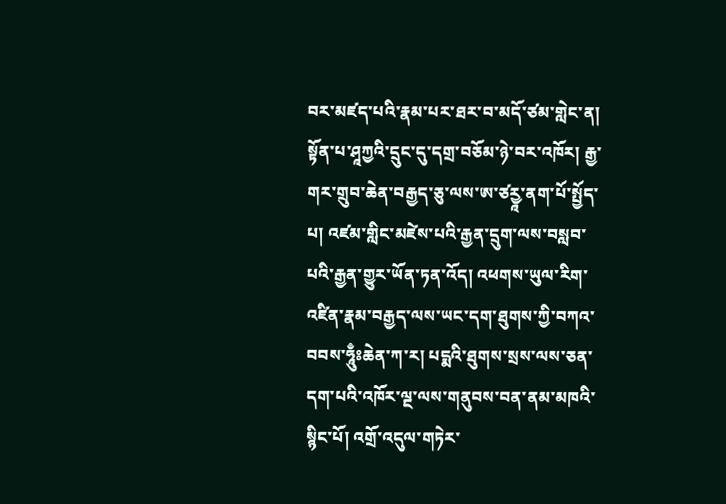བར་མཛད་པའི་རྣམ་པར་ཐར་བ་མདོ་ཙམ་གླེང་ན། སྟོན་པ་ཤཱཀྱའི་དྲུང་དུ་དགྲ་བཅོམ་ཉེ་བར་འཁོར། རྒྱ་གར་གྲུབ་ཆེན་བརྒྱད་ཅུ་ལས་ཨ་ཙཪྱཱ་ནག་པོ་སྤྱོད་པ། འཛམ་གླིང་མཛེས་པའི་རྒྱན་དྲུག་ལས་བསླབ་པའི་རྒྱན་གྱུར་ཡོན་ཏན་འོད། འཕགས་ཡུལ་རིག་འཛིན་རྣམ་བརྒྱད་ལས་ཡང་དག་ཐུགས་ཀྱི་བཀའ་བབས་ཧཱུྃཿཆེན་ཀ་ར། པདྨའི་ཐུགས་སྲས་ལས་ཅན་དག་པའི་འཁོར་ལྔ་ལས་གནུབས་བན་ནམ་མཁའི་སྙིང་པོ། འགྲོ་འདུལ་གཏེར་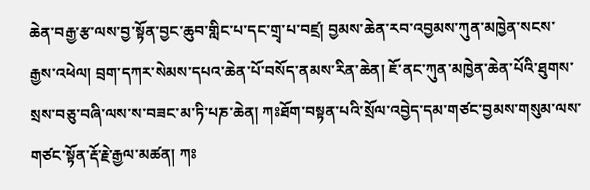ཆེན་བརྒྱ་རྩ་ལས་བྱ་སྟོན་བྱང་ཆུབ་གླིང་པ་དང་གྲྭ་པ་བཛྲ། བྱམས་ཆེན་རབ་འབྱམས་ཀུན་མཁྱེན་སངས་རྒྱས་འཕེལ། བྲག་དཀར་སེམས་དཔའ་ཆེན་པོ་བསོད་ནམས་རིན་ཆེན། ཇོ་ནང་ཀུན་མཁྱེན་ཆེན་པོའི་ཐུགས་སྲས་བཅུ་བཞི་ལས་ས་བཟང་མ་ཏི་པཎ་ཆེན། ཀཿཐོག་བསྟན་པའི་སྲོལ་འབྱེད་དམ་གཙང་བྱམས་གསུམ་ལས་གཙང་སྟོན་རྡོ་རྗེ་རྒྱལ་མཚན། ཀཿ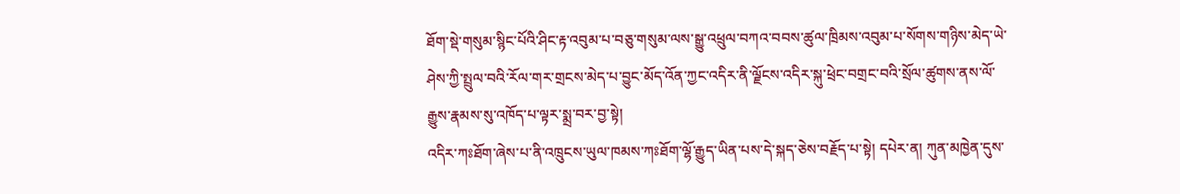ཐོག་སྡེ་གསུམ་སྙིང་པོའི་ཤིང་རྟ་འབུམ་པ་བཅུ་གསུམ་ལས་སྒྱུ་འཕྲུལ་བཀའ་བབས་ཚུལ་ཁྲིམས་འབུམ་པ་སོགས་གཉིས་མེད་ཡེ་ཤེས་ཀྱི་སྤྲུལ་བའི་རོལ་གར་གྲངས་མེད་པ་བྱུང་མོད་འོན་ཀྱང་འདིར་ནི་ལྗོངས་འདིར་སྐུ་ཕྲེང་བགྲང་བའི་སྲོལ་ཚུགས་ནས་ལོ་རྒྱུས་རྣམས་སུ་འཁོད་པ་ལྟར་སྨྲ་བར་བྱ་སྟེ།
འདིར་ཀཿཐོག་ཞེས་པ་ནི་འཁྲུངས་ཡུལ་ཁམས་ཀཿཐོག་ལྷོ་རྒྱུད་ཡིན་པས་དེ་སྐད་ཅེས་བརྗོད་པ་སྟེ། དཔེར་ན། ཀུན་མཁྱེན་དུས་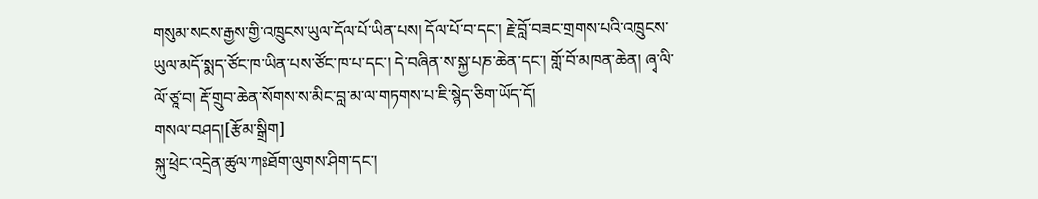གསུམ་སངས་རྒྱས་གྱི་འཁྲུངས་ཡུལ་དོལ་པོ་ཡིན་པས། དོལ་པོ་བ་དང་། རྗེ་བློ་བཟང་གྲགས་པའི་འཁྲུངས་ཡུལ་མདོ་སྨད་ཙོང་ཁ་ཡིན་པས་ཙོང་ཁ་པ་དང་། དེ་བཞིན་ས་སྐྱ་པཎ་ཆེན་དང་། གློ་བོ་མཁན་ཆེན། ཞྭ་ལི་ལོ་ཙཱ་བ། རྡོ་གྲུབ་ཆེན་སོགས་ས་མིང་བླ་མ་ལ་གཏགས་པ་ཇི་སྙེད་ཅིག་ཡོད་དོ།
གསལ་བཤད།[རྩོམ་སྒྲིག]
སྐུ་ཕྲེང་འདྲེན་ཚུལ་ཀཿཐོག་ལུགས་ཤིག་དང་།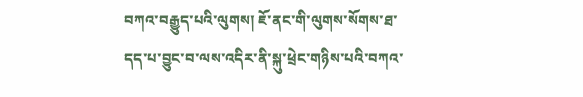བཀའ་བརྒྱུད་པའི་ལུགས། ཇོ་ནང་གི་ལུགས་སོགས་ཐ་དད་པ་བྱུང་བ་ལས་འདིར་ནི་སྐུ་ཕྲེང་གཉིས་པའི་བཀའ་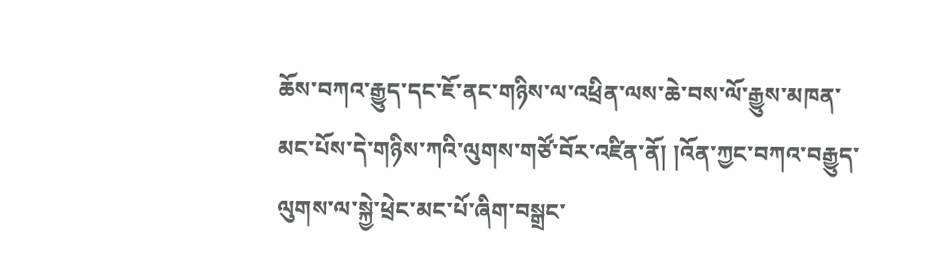ཆོས་བཀའ་རྒྱུད་དང་ཇོ་ནང་གཉིས་ལ་འཕྲིན་ལས་ཆེ་བས་ལོ་རྒྱུས་མཁན་མང་པོས་དེ་གཉིས་ཀའི་ལུགས་གཙོ་བོར་འཛིན་ནོ། །འོན་ཀྱང་བཀའ་བརྒྱུད་ལུགས་ལ་སྐྱེ་ཕྲེང་མང་པོ་ཞིག་བསྒྲང་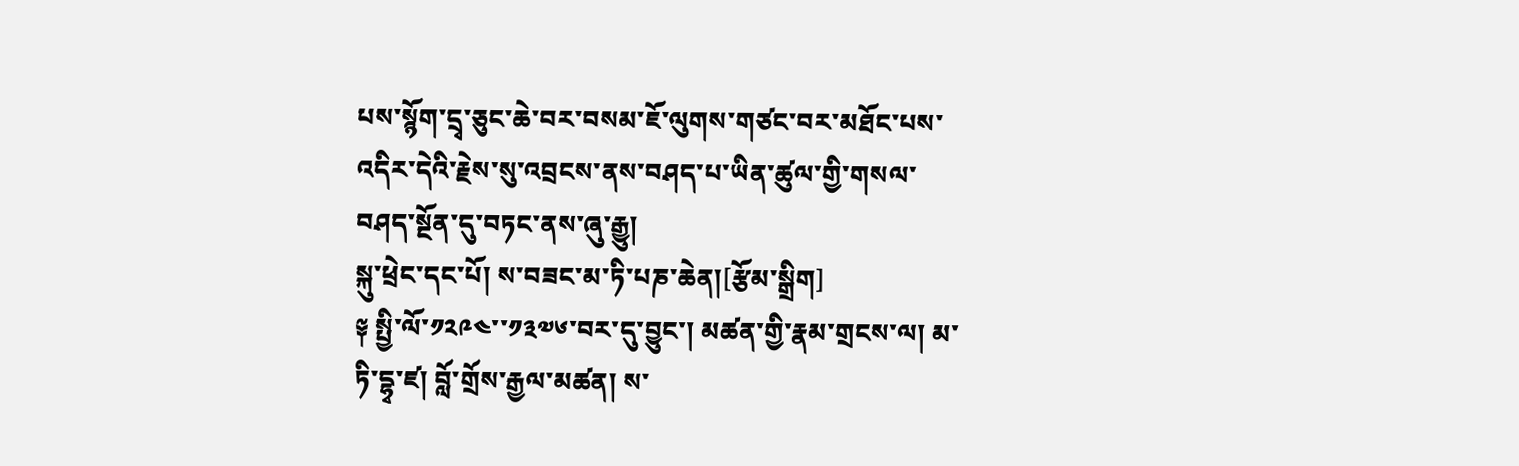པས་སྙོག་དྲྭ་ཅུང་ཆེ་བར་བསམ་ཇོ་ལུགས་གཙང་བར་མཐོང་པས་འདིར་དེའི་རྗེས་སུ་འབྲངས་ནས་བཤད་པ་ཡིན་ཚུལ་གྱི་གསལ་བཤད་སྔོན་དུ་བཏང་ནས་ཞུ་རྒྱུ།
སྐུ་ཕྲེང་དང་པོ། ས་བཟང་མ་ཏི་པཎ་ཆེན།[རྩོམ་སྒྲིག]
༈ སྤྱི་ལོ་༡༢༩༤་་༡༣༧༦་བར་དུ་བྱུང་། མཚན་གྱི་རྣམ་གྲངས་ལ། མ་ཏི་དྷྭ་ཛ། བློ་གྲོས་རྒྱལ་མཚན། ས་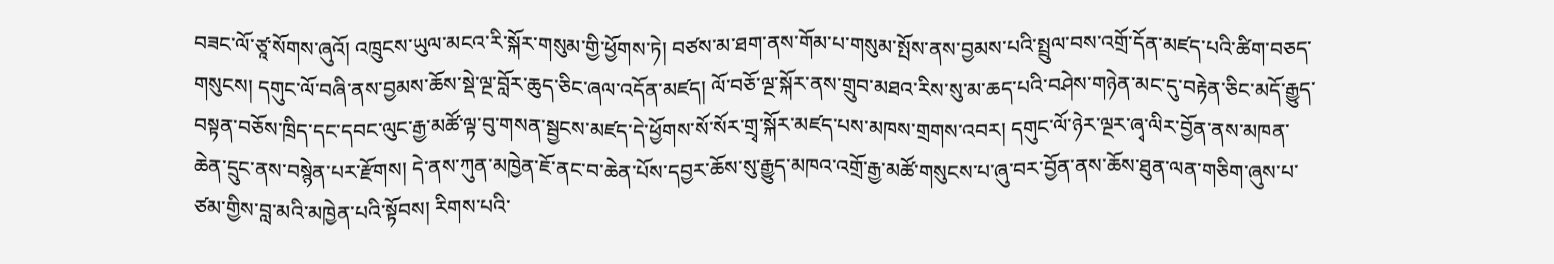བཟང་ལོ་ཙཱ་སོགས་ཞུའོ། འཁྲུངས་ཡུལ་མངའ་རི་སྐོར་གསུམ་གྱི་ཕྱོགས་ཏེ། བཙས་མ་ཐག་ནས་གོམ་པ་གསུམ་སྤོས་ནས་བྱམས་པའི་སྤྲུལ་བས་འགྲོ་དོན་མཛད་པའི་ཚིག་བཅད་གསུངས། དགུང་ལོ་བཞི་ནས་བྱམས་ཆོས་སྡེ་ལྔ་བློར་ཆུད་ཅིང་ཞལ་འདོན་མཛད། ལོ་བཅོ་ལྔ་སྐོར་ནས་གྲུབ་མཐའ་རིས་སུ་མ་ཆད་པའི་བཤེས་གཉེན་མང་དུ་བརྟེན་ཅིང་མདོ་རྒྱུད་བསྟན་བཅོས་ཁྲིད་དང་དབང་ལུང་རྒྱ་མཚོ་ལྟ་བུ་གསན་སྦྱངས་མཛད་དེ་ཕྱོགས་སོ་སོར་གྲྭ་སྐོར་མཛད་པས་མཁས་གྲགས་འབར། དགུང་ལོ་ཉེར་ལྔར་ཞྭ་ལིར་བྱོན་ནས་མཁན་ཆེན་དྲུང་ནས་བསྙེན་པར་རྫོགས། དེ་ནས་ཀུན་མཁྱེན་ཇོ་ནང་བ་ཆེན་པོས་དབྱར་ཆོས་སུ་རྒྱུད་མཁའ་འགྲོ་རྒྱ་མཚོ་གསུངས་པ་ཞུ་བར་བྱོན་ནས་ཆོས་ཐུན་ལན་གཅིག་ཞུས་པ་ཙམ་གྱིས་བླ་མའི་མཁྱེན་པའི་སྟོབས། རིགས་པའི་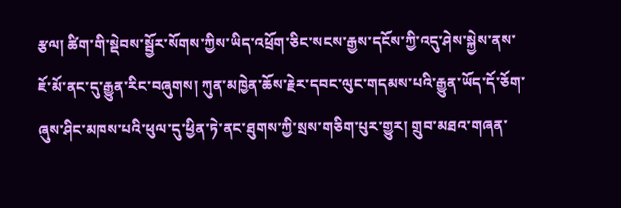རྩལ། ཚིག་གི་སྡེབས་སྦྱོར་སོགས་ཀྱིས་ཡིད་འཕྲོག་ཅིང་སངས་རྒྱས་དངོས་ཀྱི་འདུ་ཤེས་སྐྱེས་ནས་ཇོ་མོ་ནང་དུ་རྒྱུན་རིང་བཞུགས། ཀུན་མཁྱེན་ཆོས་རྗེར་དབང་ལུང་གདམས་པའི་རྒྱུན་ཡོད་དོ་ཅོག་ཞུས་ཤིང་མཁས་པའི་ཕུལ་དུ་ཕྱིན་ཏེ་ནང་ཐུགས་ཀྱི་སྲས་གཅིག་པུར་གྱུར། གྲུབ་མཐའ་གཞན་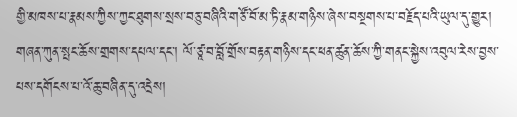གྱི་མཁས་པ་རྣམས་ཀྱིས་ཀྱང་ཐུགས་སྲས་བཅུ་བཞིའི་གཙོ་བོ་མ་ཏི་རྣམ་གཉིས་ཞེས་བསྔགས་པ་བརྗོད་པའི་ཡུལ་དུ་གྱུར། གཞན་ཀུན་སྤང་ཆོས་གྲགས་དཔལ་དང་། ལོ་ཙཱ་བ་བློ་གྲོས་བརྟན་གཉིས་དང་ཕན་ཚུན་ཆོས་ཀྱི་གནང་སྐྱེས་འབུལ་རེས་བྱས་པས་དགོངས་པ་འོ་ཆུ་བཞིན་དུ་འདྲེས།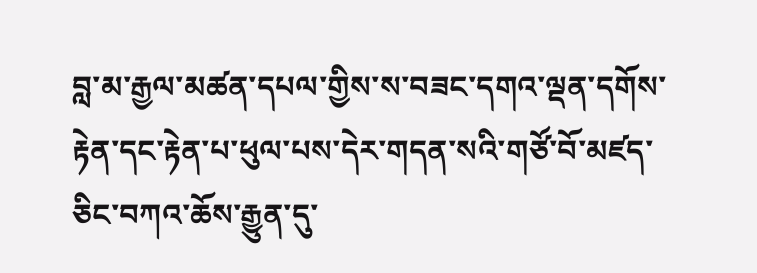བླ་མ་རྒྱལ་མཚན་དཔལ་གྱིས་ས་བཟང་དགའ་ལྡན་དགོས་རྟེན་དང་རྟེན་པ་ཕུལ་པས་དེར་གདན་སའི་གཙོ་བོ་མཛད་ཅིང་བཀའ་ཆོས་རྒྱུན་དུ་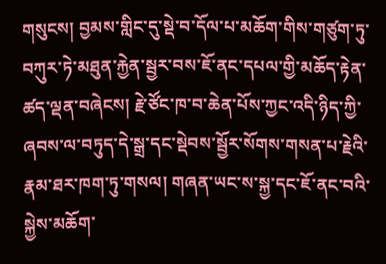གསུངས། བྱམས་གླིང་དུ་སྡེ་བ་དོལ་པ་མཆོག་གིས་གཙུག་ཏུ་བཀུར་ཏེ་མཐུན་རྐྱེན་སྦྱར་བས་ཇོ་ནང་དཔལ་གྱི་མཆོད་རྟེན་ཚད་ལྡན་བཞེངས། རྗེ་ཙོང་ཁ་བ་ཆེན་པོས་ཀྱང་འདི་ཉིད་ཀྱི་ཞབས་ལ་བཏུད་དེ་སྒྲ་དང་སྡེབས་སྦྱོར་སོགས་གསན་པ་རྗེའི་རྣམ་ཐར་ཁག་ཏུ་གསལ། གཞན་ཡང་ས་སྐྱ་དང་ཇོ་ནང་བའི་སྐྱེས་མཆོག་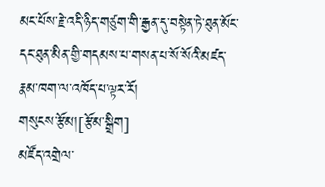མང་པོས་རྗེ་འདི་ཉིད་གཙུག་གི་རྒྱན་དུ་བསྟེན་ཏེ་ཐུན་མོང་དང་ཐུན་མིན་གྱི་གདམས་པ་གསན་པ་སོ་སོའི་མཛད་རྣམ་ཁག་ལ་འཁོད་པ་ལྟར་རོ།
གསུངས་རྩོམ།[རྩོམ་སྒྲིག]
མཛོད་འགྲེལ་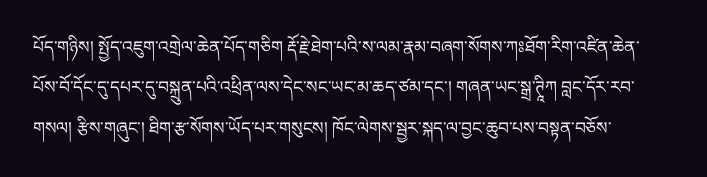པོད་གཉིས། སྤྱོད་འཇུག་འགྲེལ་ཆེན་པོད་གཅིག རྡོ་རྗེ་ཐེག་པའི་ས་ལམ་རྣམ་བཞག་སོགས་ཀཿཐོག་རིག་འཛིན་ཆེན་པོས་བོ་དོང་དུ་དཔར་དུ་བསྐྲུན་པའི་འཕྲིན་ལས་དེང་སང་ཡང་མ་ཆད་ཙམ་དང་། གཞན་ཡང་སྒྲ་ཊཱིཀ བླང་དོར་རབ་གསལ། རྩིས་གཞུང་། ཐིག་རྩ་སོགས་ཡོད་པར་གསུངས། ཁོང་ལེགས་སྦྱར་སྐད་ལ་བྱང་ཆུབ་པས་བསྟན་བཅོས་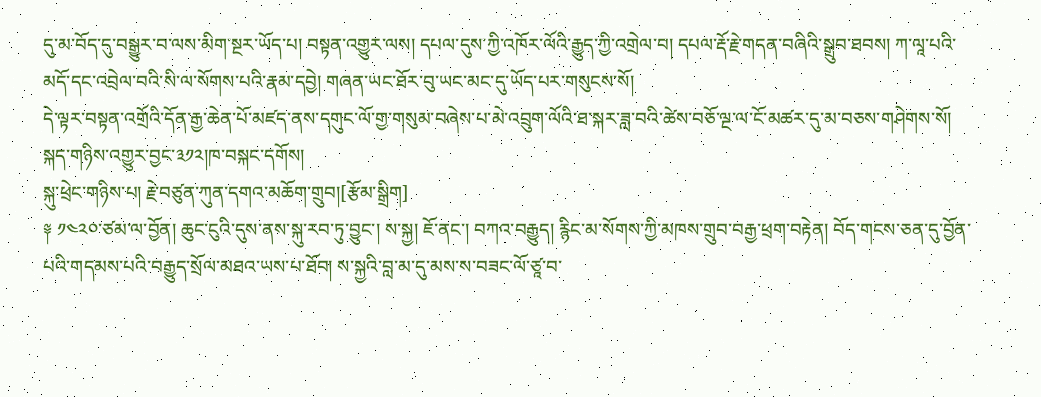དུ་མ་བོད་དུ་བསྒྱུར་བ་ལས་མིག་སྔར་ཡོད་པ། བསྟན་འགྱུར་ལས། དཔལ་དུས་ཀྱི་འཁོར་ལོའི་རྒྱུད་ཀྱི་འགྲེལ་བ། དཔལ་རྡོ་རྗེ་གདན་བཞིའི་སྒྲུབ་ཐབས། ཀ་ལཱ་པའི་མདོ་དང་འབྲེལ་བའི་སི་ལ་སོགས་པའི་རྣམ་དབྱེ། གཞན་ཡང་ཐོར་བུ་ཡང་མང་དུ་ཡོད་པར་གསུངས་སོ།
དེ་ལྟར་བསྟན་འགྲོའི་དོན་རྒྱ་ཆེན་པོ་མཛད་ནས་དགུང་ལོ་གྱ་གསུམ་བཞེས་པ་མེ་འབྲུག་ལོའི་ཐ་སྐར་ཟླ་བའི་ཚེས་བཅོ་ལྔ་ལ་ངོ་མཚར་དུ་མ་བཅས་གཤེགས་སོ། སྐད་གཉིས་འགྱུར་བྱང་༣༡༢།ཁ་བསྐང་དགོས།
སྐུ་ཕྲེང་གཉིས་པ། རྗེ་བཙུན་ཀུན་དགའ་མཆོག་གྲུབ།[རྩོམ་སྒྲིག]
༈ ༡༤༢༠་ཙམ་ལ་བྱོན། ཆུང་ངུའི་དུས་ནས་སྐུ་རབ་ཏུ་བྱུང་། ས་སྐྱ། ཇོ་ནང་། བཀའ་བརྒྱུད། རྙིང་མ་སོགས་ཀྱི་མཁས་གྲུབ་བརྒྱ་ཕྲག་བརྟེན། བོད་གངས་ཅན་དུ་བྱོན་པའི་གདམས་པའི་བརྒྱུད་སྲོལ་མཐའ་ཡས་པ་ཐོབ། ས་སྐྱའི་བླ་མ་དུ་མས་ས་བཟང་ལོ་ཙཱ་བ་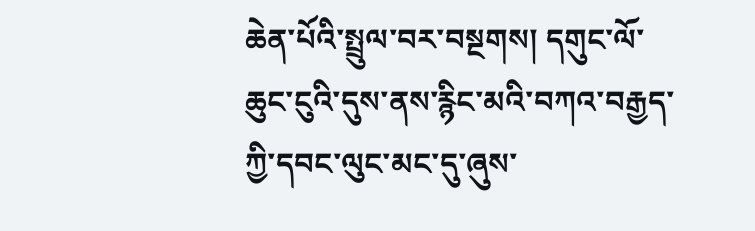ཆེན་པོའི་སྤྲུལ་བར་བསྔགས། དགུང་ལོ་ཆུང་ངུའི་དུས་ནས་རྙིང་མའི་བཀའ་བརྒྱད་ཀྱི་དབང་ལུང་མང་དུ་ཞུས་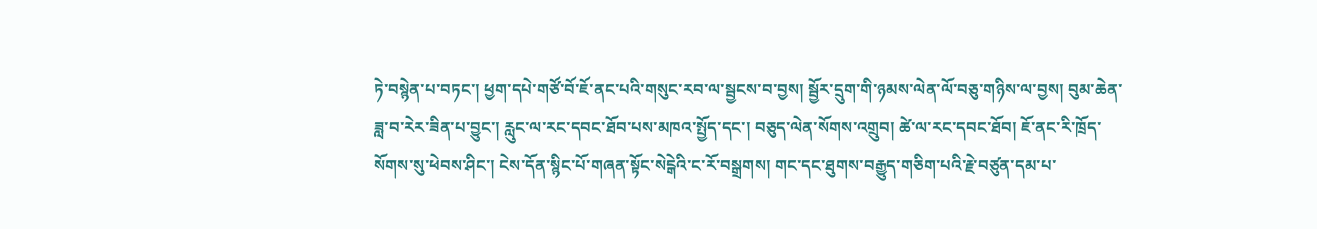ཏེ་བསྙེན་པ་བཏང་། ཕྱག་དཔེ་གཙོ་བོ་ཇོ་ནང་པའི་གསུང་རབ་ལ་སྦྱངས་བ་བྱས། སྦྱོར་དྲུག་གི་ཉམས་ལེན་ལོ་བཅུ་གཉིས་ལ་བྱས། བུམ་ཆེན་ཟླ་བ་རེར་ཟིན་པ་བྱུང་། རླུང་ལ་རང་དབང་ཐོབ་པས་མཁའ་སྤྱོད་དང་། བཅུད་ལེན་སོགས་འགྲུབ། ཚེ་ལ་རང་དབང་ཐོབ། ཇོ་ནང་རི་ཁྲོད་སོགས་སུ་ཕེབས་ཤིང་། ངེས་དོན་སྙིང་པོ་གཞན་སྟོང་སེངྒེའི་ང་རོ་བསྒྲགས། གང་དང་ཐུགས་བརྒྱུད་གཅིག་པའི་རྗེ་བཙུན་དམ་པ་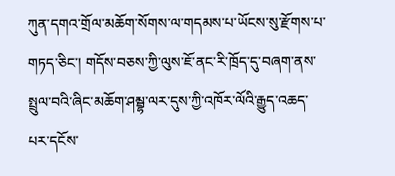ཀུན་དགའ་གྲོལ་མཆོག་སོགས་ལ་གདམས་པ་ཡོངས་སུ་རྫོགས་པ་གཏད་ཅིང་། གདོས་བཅས་ཀྱི་ལུས་ཇོ་ནང་རི་ཁྲོད་དུ་བཞག་ནས་སྤྲུལ་བའི་ཞིང་མཆོག་ཤམྦྷ་ལར་དུས་ཀྱི་འཁོར་ལོའི་རྒྱུད་འཆད་པར་དངོས་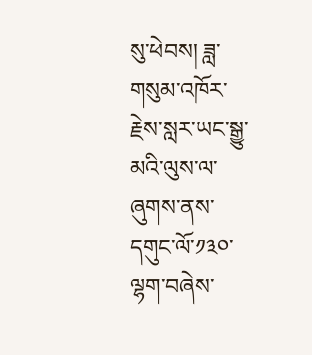སུ་ཕེབས། ཟླ་གསུམ་འཁོར་རྗེས་སླར་ཡང་སྒྱུ་མའི་ལུས་ལ་ཞུགས་ནས་དགུང་ལོ་༡༣༠་ལྷག་བཞེས་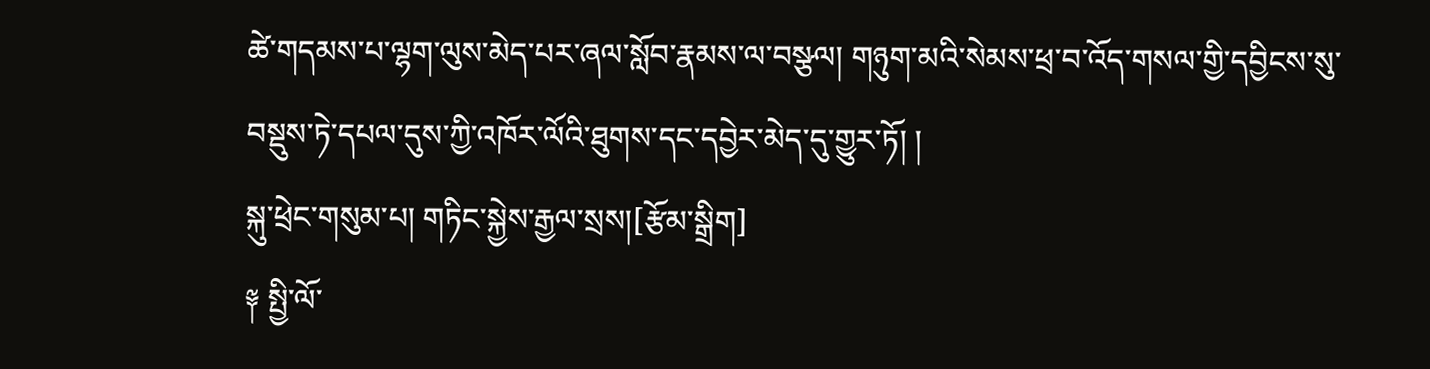ཚེ་གདམས་པ་ལྷག་ལུས་མེད་པར་ཞལ་སློབ་རྣམས་ལ་བསྩལ། གཉུག་མའི་སེམས་ཕྲ་བ་འོད་གསལ་གྱི་དབྱིངས་སུ་བསྡུས་ཏེ་དཔལ་དུས་ཀྱི་འཁོར་ལོའི་ཐུགས་དང་དབྱེར་མེད་དུ་གྱུར་ཏོ། །
སྐུ་ཕྲེང་གསུམ་པ། གཏིང་སྐྱེས་རྒྱལ་སྲས།[རྩོམ་སྒྲིག]
༈ སྤྱི་ལོ་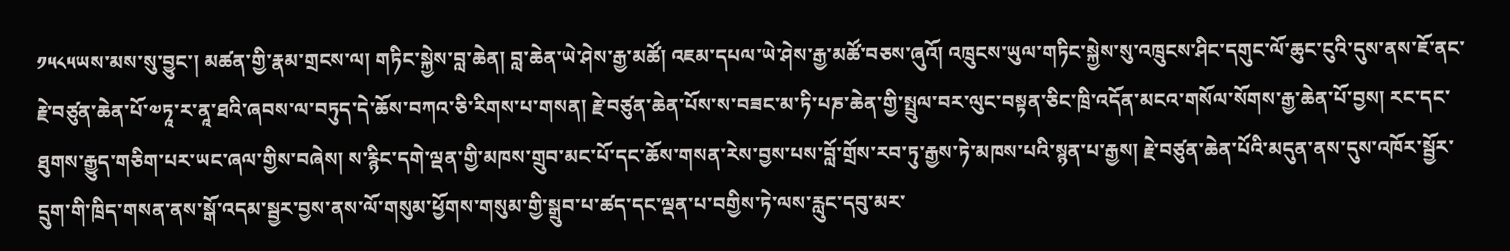༡༥༨༥ཡས་མས་སུ་བྱུང་། མཚན་གྱི་རྣམ་གྲངས་ལ། གཏིང་སྐྱེས་བླ་ཆེན། བླ་ཆེན་ཡེ་ཤེས་རྒྱ་མཚོ། འཇམ་དཔལ་ཡེ་ཤེས་རྒྱ་མཚོ་བཅས་ཞུའོ། འཁྲུངས་ཡུལ་གཏིང་སྐྱེས་སུ་འཁྲུངས་ཤིང་དགུང་ལོ་ཆུང་ངུའི་དུས་ནས་ཇོ་ནང་རྗེ་བཙུན་ཆེན་པོ་༧ཏཱ་ར་ནཱ་ཐའི་ཞབས་ལ་བཏུད་དེ་ཆོས་བཀའ་ཅི་རིགས་པ་གསན། རྗེ་བཙུན་ཆེན་པོས་ས་བཟང་མ་ཏི་པཎ་ཆེན་གྱི་སྤྲུལ་བར་ལུང་བསྟན་ཅིང་ཁྲི་འདོན་མངའ་གསོལ་སོགས་རྒྱ་ཆེན་པོ་བྱས། རང་དང་ཐུགས་རྒྱུད་གཅིག་པར་ཡང་ཞལ་གྱིས་བཞེས། ས་རྙིང་དགེ་ལྡན་གྱི་མཁས་གྲུབ་མང་པོ་དང་ཆོས་གསན་རེས་བྱས་པས་བློ་གྲོས་རབ་ཏུ་རྒྱས་ཏེ་མཁས་པའི་སྙན་པ་རྒྱས། རྗེ་བཙུན་ཆེན་པོའི་མདུན་ནས་དུས་འཁོར་སྦྱོར་དྲུག་གི་ཁྲིད་གསན་ནས་སྒོ་འདམ་སྦྱར་བྱས་ནས་ལོ་གསུམ་ཕྱོགས་གསུམ་གྱི་སྒྲུབ་པ་ཚད་དང་ལྡན་པ་བགྱིས་ཏེ་ལས་རླུང་དབུ་མར་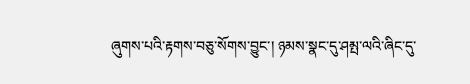ཞུགས་པའི་རྟགས་བཅུ་སོགས་བྱུང་། ཉམས་སྣང་དུ་ཤམྤ་ལའི་ཞིང་དུ་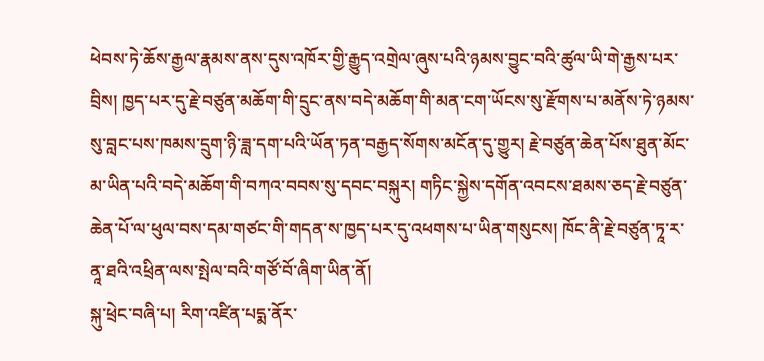ཕེབས་ཏེ་ཆོས་རྒྱལ་རྣམས་ནས་དུས་འཁོར་གྱི་རྒྱུད་འགྲེལ་ཞུས་པའི་ཉམས་བྱུང་བའི་ཚུལ་ཡི་གེ་རྒྱས་པར་བྲིས། ཁྱད་པར་དུ་རྗེ་བཙུན་མཆོག་གི་དྲུང་ནས་བདེ་མཆོག་གི་མན་ངག་ཡོངས་སུ་རྫོགས་པ་མནོས་ཏེ་ཉམས་སུ་བླང་པས་ཁམས་དྲུག་ཉི་ཟླ་དག་པའི་ཡོན་ཏན་བརྒྱད་སོགས་མངོན་དུ་གྱུར། རྗེ་བཙུན་ཆེན་པོས་ཐུན་མོང་མ་ཡིན་པའི་བདེ་མཆོག་གི་བཀའ་བབས་སུ་དབང་བསྐུར། གཏིང་སྐྱེས་དགོན་འབངས་ཐམས་ཅད་རྗེ་བཙུན་ཆེན་པོ་ལ་ཕུལ་བས་དམ་གཙང་གི་གདན་ས་ཁྱད་པར་དུ་འཕགས་པ་ཡིན་གསུངས། ཁོང་ནི་རྗེ་བཙུན་ཏཱ་ར་ནཱ་ཐའི་འཕྲིན་ལས་སྤེལ་བའི་གཙོ་བོ་ཞིག་ཡིན་ནོ།
སྐུ་ཕྲེང་བཞི་པ། རིག་འཛིན་པདྨ་ནོར་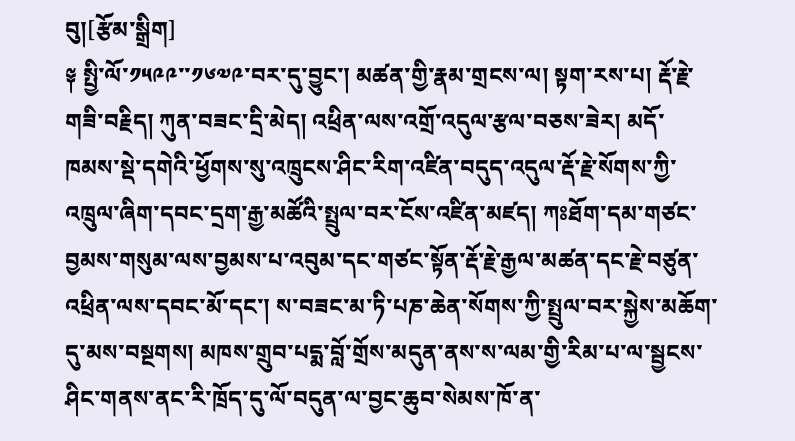བུ།[རྩོམ་སྒྲིག]
༈ སྤྱི་ལོ་༡༥༩༩་་༡༦༧༩་བར་དུ་བྱུང་། མཚན་གྱི་རྣམ་གྲངས་ལ། སྟག་རས་པ། རྡོ་རྗེ་གཟི་བརྗིད། ཀུན་བཟང་དྲི་མེད། འཕྲིན་ལས་འགྲོ་འདུལ་རྩལ་བཅས་ཟེར། མདོ་ཁམས་སྡེ་དགེའི་ཕྱོགས་སུ་འཁྲུངས་ཤིང་རིག་འཛིན་བདུད་འདུལ་རྡོ་རྗེ་སོགས་ཀྱི་འཁྲུལ་ཞིག་དབང་དྲག་རྒྱ་མཚོའི་སྤྲུལ་བར་ངོས་འཛིན་མཛད། ཀཿཐོག་དམ་གཙང་བྱམས་གསུམ་ལས་བྱམས་པ་འབུམ་དང་གཙང་སྟོན་རྡོ་རྗེ་རྒྱལ་མཚན་དང་རྗེ་བཙུན་འཕྲིན་ལས་དབང་མོ་དང་། ས་བཟང་མ་ཏི་པཎ་ཆེན་སོགས་ཀྱི་སྤྲུལ་བར་སྐྱེས་མཆོག་དུ་མས་བསྔགས། མཁས་གྲུབ་པདྨ་བློ་གྲོས་མདུན་ནས་ས་ལམ་གྱི་རིམ་པ་ལ་སྦྱངས་ཤིང་གནས་ནང་རི་ཁྲོད་དུ་ལོ་བདུན་ལ་བྱང་ཆུབ་སེམས་ཁོ་ན་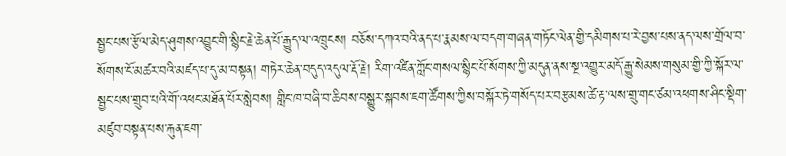སྦྱང་པས་རྩོལ་མེད་ཤུགས་འབྱུང་གི་སྙིང་རྗེ་ཆེན་པོ་རྒྱུད་ལ་འཁྲུངས། བཅོས་དཀའ་བའི་ནད་པ་རྣམས་ལ་བདག་གཞན་གཏོང་ལེན་གྱི་དམིགས་པ་རེ་བྱས་པས་ནད་ལས་གྲོལ་བ་སོགས་ངོ་མཚར་བའི་མཛད་པ་དུ་མ་བསྟན། གཏེར་ཆེན་བདུད་འདུལ་རྡོ་རྗེ། རིག་འཛིན་ཀློང་གསལ་སྙིང་པོ་སོགས་ཀྱི་མདུན་ནས་སྔ་འགྱུར་མདོ་རྒྱུ་སེམས་གསུམ་གྱི་ཀྱི་སྐོར་ལ་སྦྱང་པས་གྲུབ་པའི་གོ་འཕང་མཐོན་པོར་སླེབས། གླིང་ཁ་བཞི་བ་ཆིབས་བསྒྱུར་སྐབས་ཇག་ཚོགས་ཀྱིས་བསྐོར་ཏེ་གསོད་པར་བརྩམས་ཚེ་རྟ་ལས་གྲུ་གང་ཙམ་འཕགས་ཤིང་སྡིག་མཛུབ་བསྟན་པས་རྐུན་ཇག་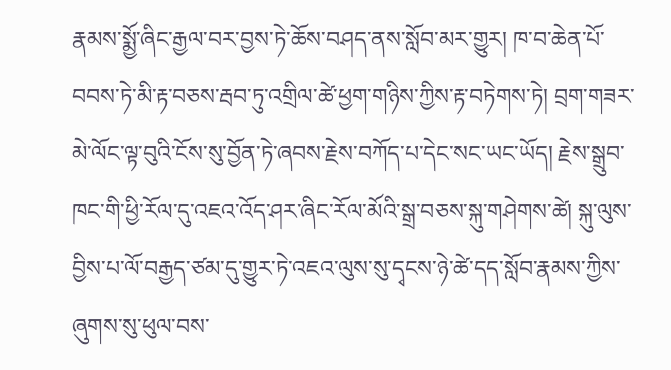རྣམས་སྨྱོ་ཞིང་རྒྱལ་བར་བྱས་ཏེ་ཆོས་བཤད་ནས་སློབ་མར་གྱུར། ཁ་བ་ཆེན་པོ་བབས་ཏེ་མི་རྟ་བཅས་རྦབ་ཏུ་འགྲིལ་ཚེ་ཕྱག་གཉིས་ཀྱིས་རྟ་བཏེགས་ཏེ། བྲག་གཟར་མེ་ལོང་ལྟ་བུའི་ངོས་སུ་བྱོན་ཏེ་ཞབས་རྗེས་བཀོད་པ་དེང་སང་ཡང་ཡོད། རྗེས་སྒྲུབ་ཁང་གི་ཕྱི་རོལ་དུ་འཇའ་འོད་ཤར་ཞིང་རོལ་མོའི་སྒྲ་བཅས་སྐུ་གཤེགས་ཚེ། སྐུ་ལུས་བྱིས་པ་ལོ་བརྒྱད་ཙམ་དུ་གྱུར་ཏེ་འཇའ་ལུས་སུ་དྭངས་ཉེ་ཚེ་དད་སློབ་རྣམས་ཀྱིས་ཞུགས་སུ་ཕུལ་བས་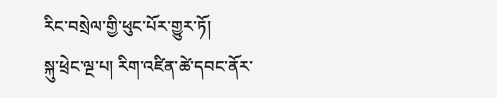རིང་བསྲེལ་གྱི་ཕུང་པོར་གྱུར་ཏོ།
སྐུ་ཕྲེང་ལྔ་པ། རིག་འཛིན་ཚེ་དབང་ནོར་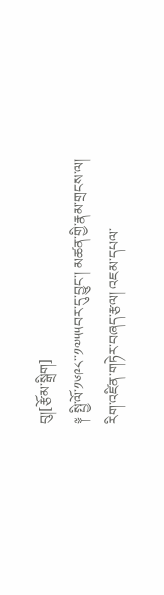བུ།[རྩོམ་སྒྲིག]
༈ སྤྱི་ལོ་༡༦༩༨་་༡༧༥༥བར་དུ་བྱུང་། མཚན་གྱི་རྣམ་གྲངས་ལ། རིག་འཛིན་གཏེར་བཞད་རྩལ། འཇམ་དཔལ་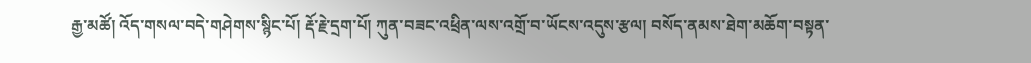རྒྱ་མཚོ། འོད་གསལ་བདེ་གཤེགས་སྙིང་པོ། རྡོ་རྗེ་དྲག་པོ། ཀུན་བཟང་འཕྲིན་ལས་འགྲོ་བ་ཡོངས་འདུས་རྩལ། བསོད་ནམས་ཐེག་མཆོག་བསྟན་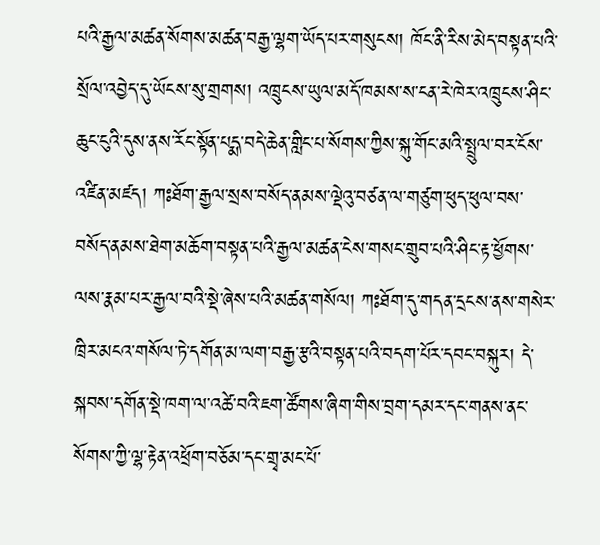པའི་རྒྱལ་མཚན་སོགས་མཚན་བརྒྱ་ལྷག་ཡོད་པར་གསུངས། ཁོང་ནི་རིས་མེད་བསྟན་པའི་སྲོལ་འབྱེད་དུ་ཡོངས་སུ་གྲགས། འཁྲུངས་ཡུལ་མདོ་ཁམས་ས་ངན་རེ་ཁེར་འཁྲུངས་ཤིང་ཆུང་ངུའི་དུས་ནས་རོང་སྟོན་པདྨ་བདེ་ཆེན་གླིང་པ་སོགས་ཀྱིས་སྐུ་གོང་མའི་སྤྲུལ་བར་ངོས་འཛིན་མཛད། ཀཿཐོག་རྒྱལ་སྲས་བསོད་ནམས་ལྡེའུ་བཙན་ལ་གཙུག་ཕུད་ཕུལ་བས་བསོད་ནམས་ཐེག་མཆོག་བསྟན་པའི་རྒྱལ་མཚན་ངེས་གསང་གྲུབ་པའི་ཤིང་རྟ་ཕྱོགས་ལས་རྣམ་པར་རྒྱལ་བའི་སྡེ་ཞེས་པའི་མཚན་གསོལ། ཀཿཐོག་དུ་གདན་དྲངས་ནས་གསེར་ཁྲིར་མངའ་གསོལ་ཏེ་དགོན་མ་ལག་བརྒྱ་རྩའི་བསྟན་པའི་བདག་པོར་དབང་བསྐུར། དེ་སྐབས་དགོན་སྡེ་ཁག་ལ་འཚེ་བའི་ཇག་ཚོགས་ཞིག་གིས་བྲག་དམར་དང་གནས་ནང་སོགས་ཀྱི་ལྷ་རྟེན་འཕྲོག་བཅོམ་དང་གྲྭ་མང་པོ་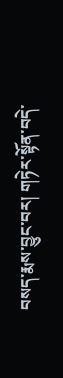བསད་རྨས་བྱུང་བར། གཏེར་སྟོན་བདེ་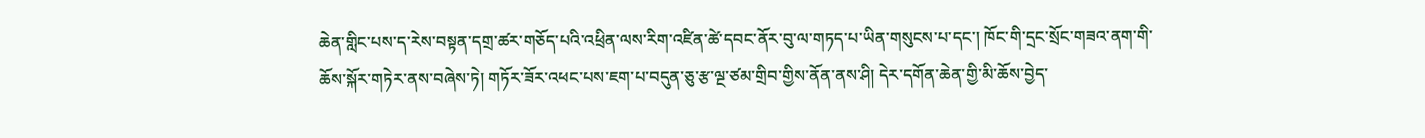ཆེན་གླིང་པས་ད་རེས་བསྟན་དགྲ་ཚར་གཅོད་པའི་འཕྲིན་ལས་རིག་འཛིན་ཚེ་དབང་ནོར་བུ་ལ་གཏད་པ་ཡིན་གསུངས་པ་དང་། ཁོང་གི་དྲང་སྲོང་གཟའ་ནག་གི་ཆོས་སྐོར་གཏེར་ནས་བཞེས་ཏེ། གཏོར་ཟོར་འཕང་པས་ཇག་པ་བདུན་ཅུ་རྩ་ལྔ་ཙམ་གྲིབ་གྱིས་ནོན་ནས་ཤི། དེར་དགོན་ཆེན་གྱི་མི་ཆོས་བྱེད་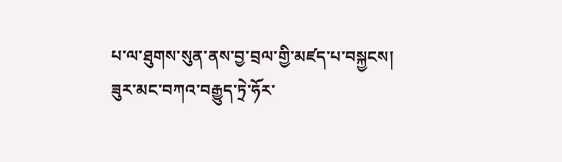པ་ལ་ཐུགས་སུན་ནས་བྱ་བྲལ་གྱི་མཛད་པ་བསྐྱངས། ཟུར་མང་བཀའ་བརྒྱུད་ཏྲེ་ཧོར་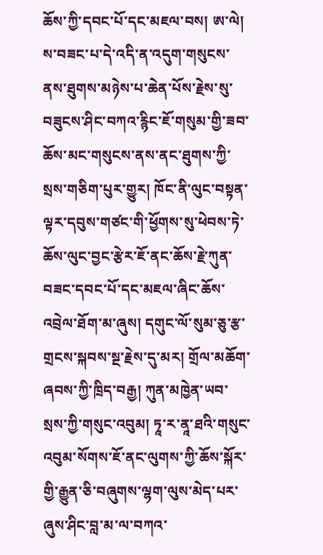ཆོས་ཀྱི་དབང་པོ་དང་མཇལ་བས། ཨ་ལེ། ས་བཟང་པ་དེ་འདི་ན་འདུག་གསུངས་ནས་ཐུགས་མཉེས་པ་ཆེན་པོས་རྗེས་སུ་བཟུངས་ཤིང་བཀའ་རྙིང་ཇོ་གསུམ་གྱི་ཟབ་ཆོས་མང་གསུངས་ནས་ནང་ཐུགས་ཀྱི་སྲས་གཅིག་པུར་གྱུར། ཁོང་ནི་ལུང་བསྟན་ལྟར་དབུས་གཙང་གི་ཕྱོགས་སུ་ཕེབས་ཏེ་ཆོས་ལུང་བྱང་རྩེར་ཇོ་ནང་ཆོས་རྗེ་ཀུན་བཟང་དབང་པོ་དང་མཇལ་ཞིང་ཆོས་འབྲེལ་ཐོག་མ་ཞུས། དགུང་ལོ་སུམ་ཅུ་རྩ་གྲངས་སྐབས་སྔ་རྗེས་དུ་མར། གྲོལ་མཆོག་ཞབས་ཀྱི་ཁྲིད་བརྒྱ། ཀུན་མཁྱེན་ཡབ་སྲས་ཀྱི་གསུང་འབུམ། ཏཱ་ར་ནཱ་ཐའི་གསུང་འབུམ་སོགས་ཇོ་ནང་ལུགས་ཀྱི་ཆོས་སྐོར་གྱི་རྒྱུན་ཅི་བཞུགས་ལྷག་ལུས་མེད་པར་ཞུས་ཤིང་བླ་མ་ལ་བཀའ་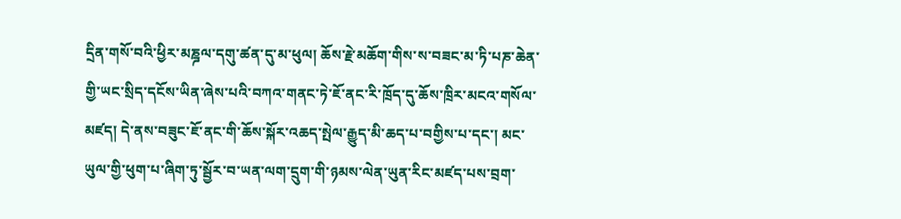དྲིན་གསོ་བའི་ཕྱིར་མཎྜལ་དགུ་ཚན་དུ་མ་ཕུལ། ཆོས་རྗེ་མཆོག་གིས་ས་བཟང་མ་ཏི་པཎ་ཆེན་གྱི་ཡང་སྲིད་དངོས་ཡིན་ཞེས་པའི་བཀའ་གནང་ཏེ་ཇོ་ནང་རི་ཁྲོད་དུ་ཆོས་ཁྲིར་མངའ་གསོལ་མཛད། དེ་ནས་བཟུང་ཇོ་ནང་གི་ཆོས་སྐོར་འཆད་སྤེལ་རྒྱུད་མི་ཆད་པ་བགྱིས་པ་དང་། མང་ཡུལ་གྱི་ཕུག་པ་ཞིག་ཏུ་སྦྱོར་བ་ཡན་ལག་དྲུག་གི་ཉམས་ལེན་ཡུན་རིང་མཛད་པས་བྲག་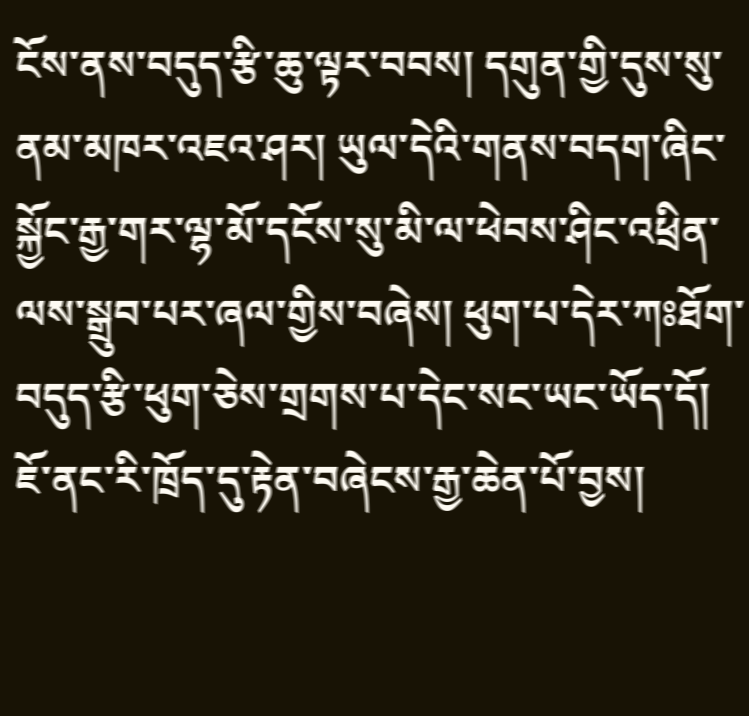ངོས་ནས་བདུད་རྩི་ཆུ་ལྟར་བབས། དགུན་གྱི་དུས་སུ་ནམ་མཁར་འཇའ་ཤར། ཡུལ་དེའི་གནས་བདག་ཞིང་སྐྱོང་རྒྱ་གར་ལྷ་མོ་དངོས་སུ་མི་ལ་ཕེབས་ཤིང་འཕྲིན་ལས་སྒྲུབ་པར་ཞལ་གྱིས་བཞེས། ཕུག་པ་དེར་ཀཿཐོག་བདུད་རྩི་ཕུག་ཅེས་གྲགས་པ་དེང་སང་ཡང་ཡོད་དོ། ཇོ་ནང་རི་ཁྲོད་དུ་རྟེན་བཞེངས་རྒྱ་ཆེན་པོ་བྱས།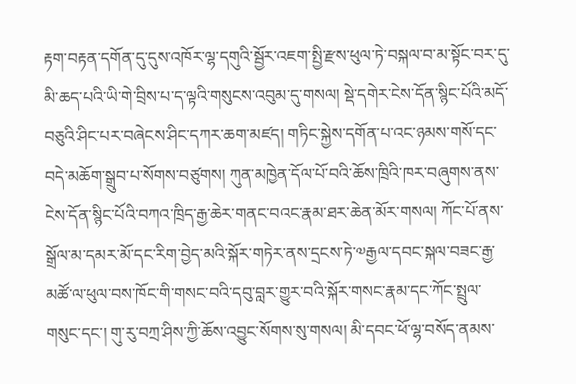རྟག་བརྟན་དགོན་དུ་དུས་འཁོར་ལྷ་དགུའི་སྦྱོར་འཇག་སྤྱི་རྫས་ཕུལ་ཏེ་བསྐལ་བ་མ་སྟོང་བར་དུ་མི་ཆད་པའི་ཡི་གེ་བྲིས་པ་ད་ལྟའི་གསུངས་འབུམ་དུ་གསལ། སྡེ་དགེར་ངེས་དོན་སྙིང་པོའི་མདོ་བཅུའི་ཤིང་པར་བཞེངས་ཤིང་དཀར་ཆག་མཛད། གཏིང་སྐྱེས་དགོན་པ་འང་ཉམས་གསོ་དང་བདེ་མཆོག་སྒྲུབ་པ་སོགས་བཙུགས། ཀུན་མཁྱེན་དོལ་པོ་བའི་ཆོས་ཁྲིའི་ཁར་བཞུགས་ནས་ངེས་དོན་སྙིང་པོའི་བཀའ་ཁྲིད་རྒྱ་ཆེར་གནང་བའང་རྣམ་ཐར་ཆེན་མོར་གསལ། ཀོང་པོ་ནས་སྒྲོལ་མ་དམར་མོ་དང་རིག་བྱེད་མའི་སྐོར་གཏེར་ནས་དྲངས་ཏེ་༧རྒྱལ་དབང་སྐལ་བཟང་རྒྱ་མཚོ་ལ་ཕུལ་བས་ཁོང་གི་གསང་བའི་དབུ་བླར་གྱུར་བའི་སྐོར་གསང་རྣམ་དང་ཀོང་སྤྲུལ་གསུང་དང་། གུ་རུ་བཀྲ་ཤིས་ཀྱི་ཆོས་འབྱུང་སོགས་སུ་གསལ། མི་དབང་ཕོ་ལྷ་བསོད་ནམས་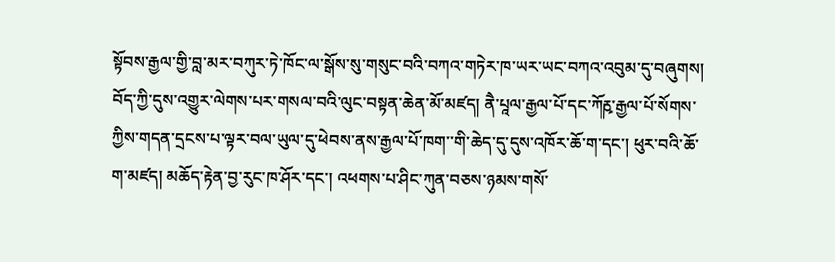སྟོབས་རྒྱལ་གྱི་བླ་མར་བཀུར་ཏེ་ཁོང་ལ་སྒོས་སུ་གསུང་བའི་བཀའ་གཏེར་ཁ་ཡར་ཡང་བཀའ་འབུམ་དུ་བཞུགས། བོད་ཀྱི་དུས་འགྱུར་ལེགས་པར་གསལ་བའི་ལུང་བསྟན་ཆེན་མོ་མཛད། ནཻ་པཱལ་རྒྱལ་པོ་དང་ཀོརྵ་རྒྱལ་པོ་སོགས་ཀྱིས་གདན་དྲངས་པ་ལྟར་བལ་ཡུལ་དུ་ཕེབས་ནས་རྒྱལ་པོ་ཁག་་གི་ཆེད་དུ་དུས་འཁོར་ཆོ་ག་དང་། ཕུར་བའི་ཆོ་ག་མཛད། མཆོད་རྟེན་བྱ་རུང་ཁ་ཤོར་དང་། འཕགས་པ་ཤིང་ཀུན་བཅས་ཉམས་གསོ་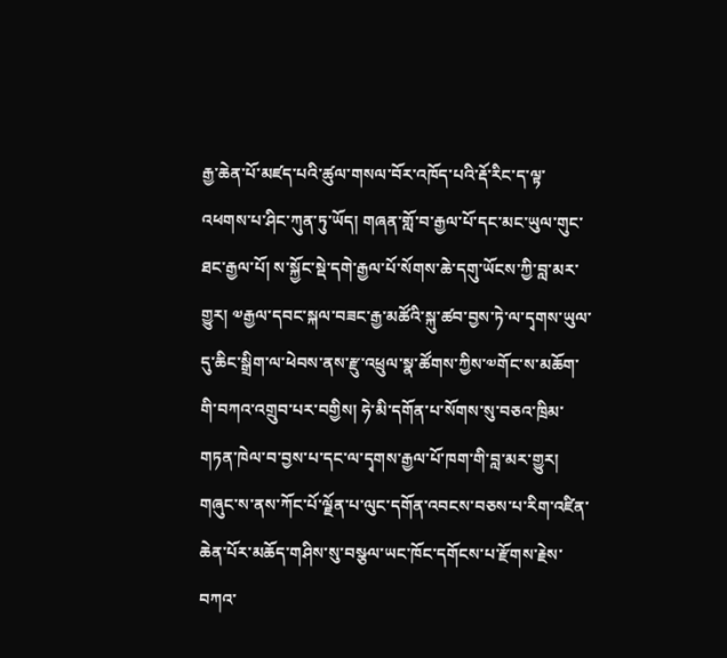རྒྱ་ཆེན་པོ་མཛད་པའི་ཚུལ་གསལ་བོར་འཁོད་པའི་རྡོ་རིང་ད་ལྟ་འཕགས་པ་ཤིང་ཀུན་ཏུ་ཡོད། གཞན་གློ་བ་རྒྱལ་པོ་དང་མང་ཡུལ་གུང་ཐང་རྒྱལ་པོ། ས་སྐྱོང་སྡེ་དགེ་རྒྱལ་པོ་སོགས་ཆེ་དགུ་ཡོངས་ཀྱི་བླ་མར་གྱུར། ༧རྒྱལ་དབང་སྐལ་བཟང་རྒྱ་མཚོའི་སྐུ་ཚབ་བྱས་ཏེ་ལ་དྭགས་ཡུལ་དུ་ཆིང་སྒྲིག་ལ་ཕེབས་ནས་རྫུ་འཕྲུལ་སྣ་ཚོགས་ཀྱིས་༧གོང་ས་མཆོག་གི་བཀའ་འགྲུབ་པར་བགྱིས། ཧེ་མི་དགོན་པ་སོགས་སུ་བཅའ་ཁྲིམ་གཏན་ཁེལ་བ་བྱས་པ་དང་ལ་དྭགས་རྒྱལ་པོ་ཁག་གི་བླ་མར་གྱུར། གཞུང་ས་ནས་ཀོང་པོ་ལྗོན་པ་ལུང་དགོན་འབངས་བཅས་པ་རིག་འཛིན་ཆེན་པོར་མཆོད་གཤིས་སུ་བསྩལ་ཡང་ཁོང་དགོངས་པ་རྫོགས་རྗེས་བཀའ་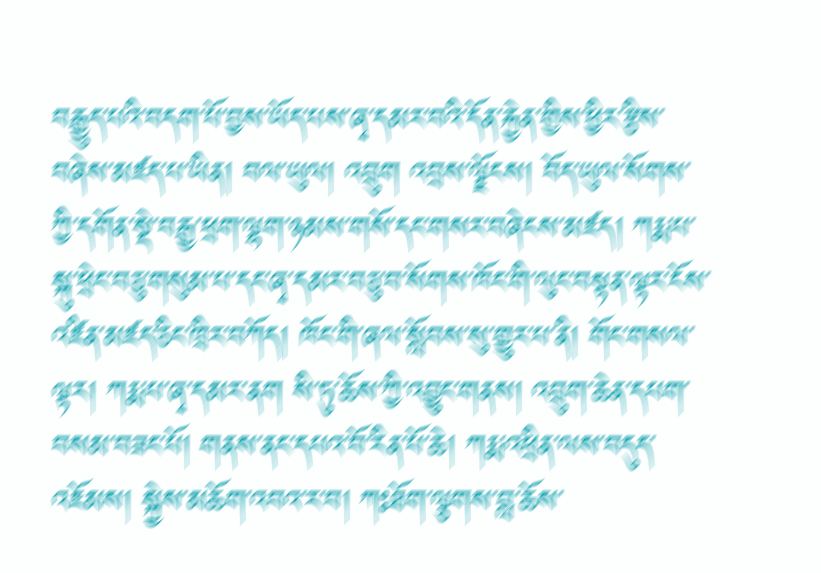བརྒྱུད་པའི་བདག་པོ་བྱས་ཡོད་པས་ཞྭ་དམར་བའི་དོན་རྐྱེན་གྱིས་ཕྱིར་རྩིས་བཞེས་མཛད་པ་ཡིན། བལ་ཡུལ། འབྲུག འབྲས་ལྗོངས། བོད་ཡུལ་སོགས་ཀྱི་དགོན་སྡེ་བརྒྱ་ཕྲག་ལྷག་ཉམས་གསོ་དང་གསར་བཞེངས་མཛད། ཀརྨ་པ་སྐུ་ཕྲེང་བཅུ་གསུམ་པ་དང་ཞྭ་དམར་བཅུ་བ་སོགས་ཁོང་གི་ལུང་བསྟན་ལྟར་ངོས་འཛིན་མཛད་ཅིང་ཁྲིར་བཀོད། ཁོང་གི་ཞལ་སློབས་སུ་གྱུར་པ་ནི། གོང་གསལ་ལྟར། ཀརྨ་པ་ཞྭ་དམར་ནག སི་ཏུ་ཆོས་ཀྱི་འབྱུང་གནས། འབྲུག་ཆེན་དཔག་བསམ་བཟང་པོ། གནས་ནང་དཔའ་བོ་རིན་པོ་ཆེ། ཀརྨ་འཕྲིན་ལས་བདུད་འཇོམས། སྐྱེས་མཆོག་འབའ་ར་བ། ཀཿཐོག་ལྕགས་བླ་ཆོས་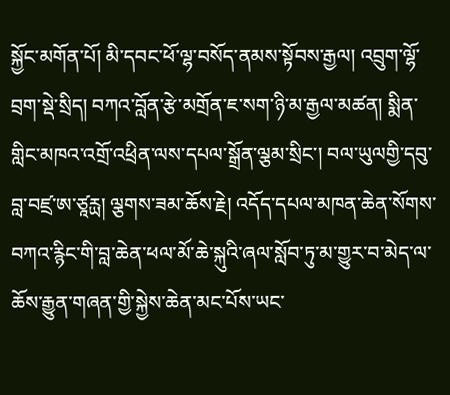སྐྱོང་མགོན་པོ། མི་དབང་ཕོ་ལྷ་བསོད་ནམས་སྟོབས་རྒྱལ། འབྲུག་ལྷོ་བྲག་སྡེ་སྲིད། བཀའ་བློན་རྩེ་མགྲོན་ཇ་སག་ཉི་མ་རྒྱལ་མཚན། སྨིན་གླིང་མཁའ་འགྲོ་འཕྲིན་ལས་དཔལ་སྒྲོན་ལྕམ་སྲིང་། བལ་ཡུལགྱི་དབུ་བླ་བཛྲ་ཨ་ཙཱརྻ། ལྕགས་ཟམ་ཆོས་རྗེ། འདོད་དཔལ་མཁན་ཆེན་སོགས་བཀའ་རྙིང་གི་བླ་ཆེན་ཕལ་མོ་ཆེ་སྐུའི་ཞལ་སློབ་ཏུ་མ་གྱུར་བ་མེད་ལ་ཆོས་རྒྱུན་གཞན་གྱི་སྐྱེས་ཆེན་མང་པོས་ཡང་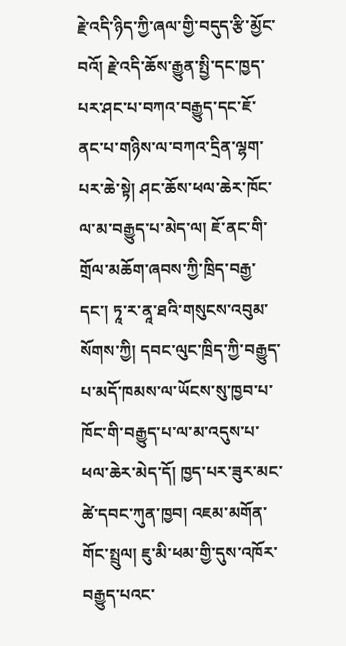རྗེ་འདི་ཉིད་ཀྱི་ཞལ་གྱི་བདུད་རྩི་མྱོང་བའོ། རྗེ་འདི་ཆོས་རྒྱུན་སྤྱི་དང་ཁྱད་པར་ཤང་པ་བཀའ་བརྒྱུད་དང་ཇོ་ནང་པ་གཉིས་ལ་བཀའ་དྲིན་ལྷག་པར་ཆེ་སྟེ། ཤང་ཆོས་ཕལ་ཆེར་ཁོང་ལ་མ་བརྒྱུད་པ་མེད་ལ། ཇོ་ནང་གི་གྲོལ་མཆོག་ཞབས་ཀྱི་ཁྲིད་བརྒྱ་དང་། ཏཱ་ར་ནཱ་ཐའི་གསུངས་འབུམ་སོགས་ཀྱི། དབང་ལུང་ཁྲིད་ཀྱི་བརྒྱུད་པ་མདོ་ཁམས་ལ་ཡོངས་སུ་ཁྱབ་པ་ཁོང་གི་བརྒྱུད་པ་ལ་མ་འདུས་པ་ཕལ་ཆེར་མེད་དོ། ཁྱད་པར་ཟུར་མང་ཚེ་དབང་ཀུན་ཁྱབ། འཇམ་མགོན་གོང་སྤྲུལ། ཇུ་མི་ཕམ་གྱི་དུས་འཁོར་བརྒྱུད་པའང་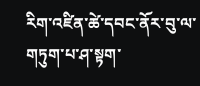རིག་འཛིན་ཚེ་དབང་ནོར་བུ་ལ་གཏུག་པ་ཤ་སྟག་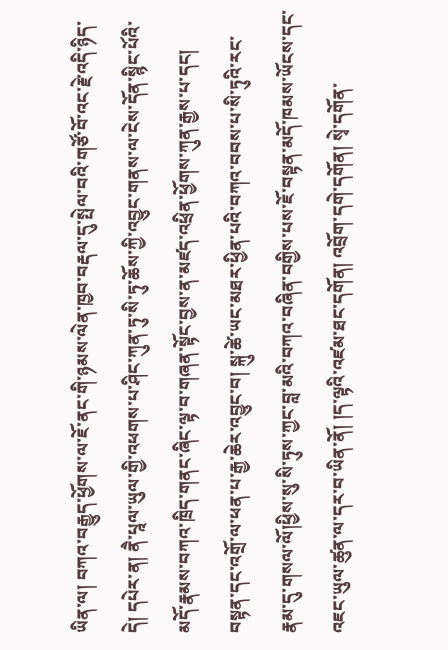ཡིན་ལ། བཀའ་བརྒྱུད་ཕྱོགས་ལ་ཇོ་ནང་གི་ཉམས་ལེན་ཁྱབ་བརྡལ་དུ་སྤེལ་བའི་གཙོ་བོ་འང་རྗེ་འདི་ཉིད་དེ། དཔེར་ན། ནཻ་པཱལ་ཡུལ་གྱི་འཕགས་པ་ཤིང་ཀུན་ཏུ་སི་ཏུ་ཆོས་ཀྱི་འབྱུང་གནས་ལ་ངེས་དོན་སྙིང་པོའི་མདོ་རྣམས་བཀའ་ཁྲིད་གནང་ཞིང་ལྟ་བ་གཞན་སྟོང་བྱས་ན་མཛད་འཕྲིན་ཕྱོགས་ཀུན་རྒྱས་པ་དང། བསྟན་དང་འགྲོ་ལ་ཕན་པ་རྒྱ་ཆེར་འབྱུང་བ། སྐུ་ཚེ་ཡང་མཐར་ཕྱིན་པའི་བཀའ་བབས་པ་སི་ཏུའི་རང་རྣམ་དུ་གསལ་ལོ།ཕྱིས་སུ་སི་ཏུས་ཀྱང་བླ་མའི་བཀའ་བཞིན་བགྱིས་པས་ཇོ་བསྟན་མདོ་ཁམས་ཡོངས་དང་འཇང་ཡུལ་ཚུན་ལ་དར་བ་ཡིན་ནོ། །ད་ལྟའི་འཛམ་ཐང་དགོན། འབྲོག་དགེ་དགོན། སྭེ་དགོན་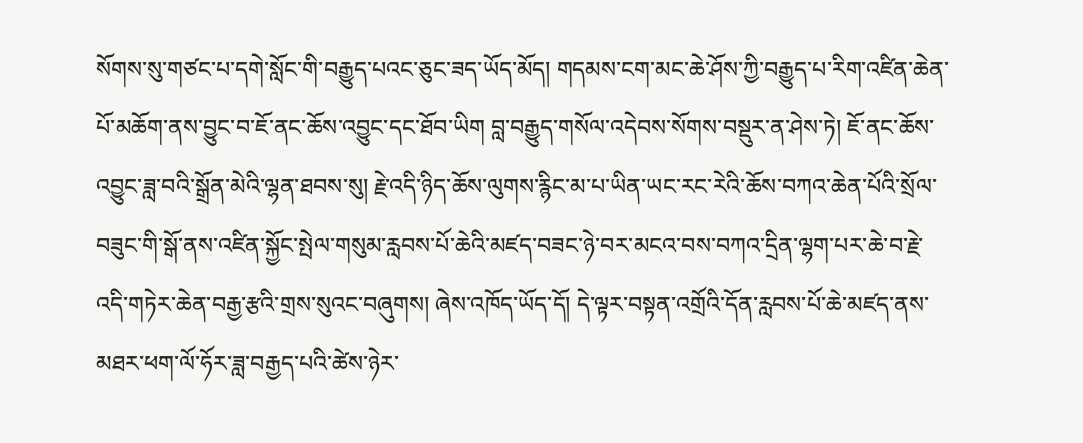སོགས་སུ་གཙང་པ་དགེ་སློང་གི་བརྒྱུད་པའང་ཅུང་ཟད་ཡོད་མོད། གདམས་ངག་མང་ཆེ་ཤོས་ཀྱི་བརྒྱུད་པ་རིག་འཛིན་ཆེན་པོ་མཆོག་ནས་བྱུང་བ་ཇོ་ནང་ཆོས་འབྱུང་དང་ཐོབ་ཡིག བླ་བརྒྱུད་གསོལ་འདེབས་སོགས་བསྡུར་ན་ཤེས་ཏེ། ཇོ་ནང་ཆོས་འབྱུང་ཟླ་བའི་སྒྲོན་མེའི་ལྷན་ཐབས་སུ། རྗེ་འདི་ཉིད་ཆོས་ལུགས་རྙིང་མ་པ་ཡིན་ཡང་རང་རེའི་ཆོས་བཀའ་ཆེན་པོའི་སྲོལ་བཟུང་གི་སྒོ་ནས་འཛིན་སྐྱོང་སྤེལ་གསུམ་རླབས་པོ་ཆེའི་མཛད་བཟང་ཉེ་བར་མངའ་བས་བཀའ་དྲིན་ལྷག་པར་ཆེ་བ་རྗེ་འདི་གཏེར་ཆེན་བརྒྱ་རྩའི་གྲས་སུའང་བཞུགས། ཞེས་འཁོད་ཡོད་དོ། དེ་ལྟར་བསྟན་འགྲོའི་དོན་རླབས་པོ་ཆེ་མཛད་ནས་མཐར་ཕག་ལོ་ཧོར་ཟླ་བརྒྱད་པའི་ཚེས་ཉེར་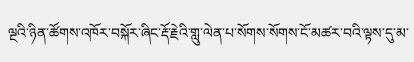ལྔའི་ཉིན་ཚོགས་འཁོར་བསྐོར་ཞིང་རྡོ་རྗེའི་གླུ་ལེན་པ་སོགས་སོགས་ངོ་མཚར་བའི་ལྟས་དུ་མ་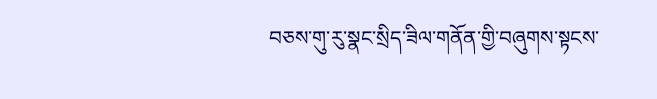བཅས་གུ་རུ་སྣང་སྲིད་ཟིལ་གནོན་གྱི་བཞུགས་སྟངས་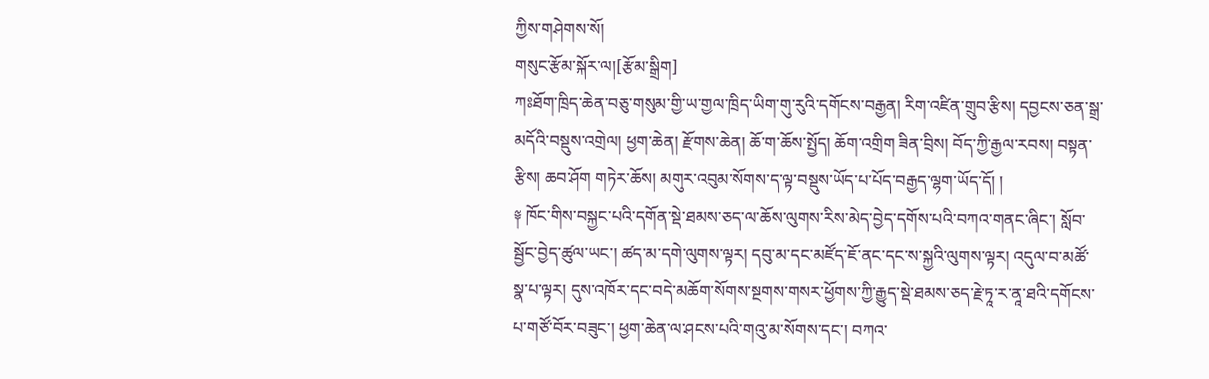ཀྱིས་གཤེགས་སོ།
གསུང་རྩོམ་སྐོར་ལ།[རྩོམ་སྒྲིག]
ཀཿཐོག་ཁྲིད་ཆེན་བཅུ་གསུམ་གྱི་ཡ་གྱལ་ཁྲིད་ཡིག་གུ་རུའི་དགོངས་བརྒྱན། རིག་འཛིན་གྲུབ་རྩིས། དབྱངས་ཅན་སྒྲ་མདོའི་བསྡུས་འགྲེལ། ཕྱག་ཆེན། རྫོགས་ཆེན། ཆོ་ག་ཆོས་སྤྱོད། ཆོག་འགྲིག ཟིན་བྲིས། བོད་ཀྱི་རྒྱལ་རབས། བསྟན་རྩིས། ཆབ་ཤོག གཏེར་ཆོས། མགུར་འབུམ་སོགས་ད་ལྟ་བསྡུས་ཡོད་པ་པོད་བརྒྱད་ལྷག་ཡོད་དོ། །
༈ ཁོང་གིས་བསྐྱང་པའི་དགོན་སྡེ་ཐམས་ཅད་ལ་ཆོས་ལུགས་རིས་མེད་བྱེད་དགོས་པའི་བཀའ་གནང་ཞིང་། སློབ་སྦྱོང་བྱེད་ཚུལ་ཡང་། ཚད་མ་དགེ་ལུགས་ལྟར། དབུ་མ་དང་མཛོད་ཇོ་ནང་དང་ས་སྐྱའི་ལུགས་ལྟར། འདུལ་བ་མཚོ་སྣ་པ་ལྟར། དུས་འཁོར་དང་བདེ་མཆོག་སོགས་སྔགས་གསར་ཕྱོགས་ཀྱི་རྒྱུད་སྡེ་ཐམས་ཅད་རྗེ་ཏཱ་ར་ནཱ་ཐའི་དགོངས་པ་གཙོ་བོར་བཟུང་། ཕྱག་ཆེན་ལ་ཤངས་པའི་གའུ་མ་སོགས་དང་། བཀའ་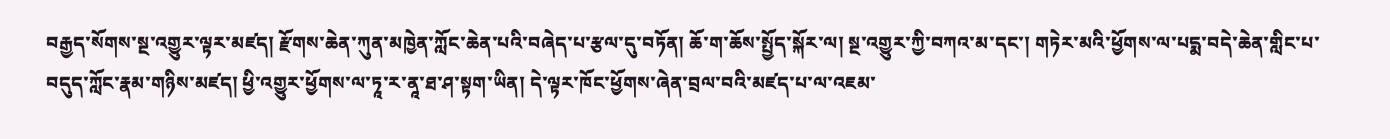བརྒྱད་སོགས་སྔ་འགྱུར་ལྟར་མཛད། རྫོགས་ཆེན་ཀུན་མཁྱེན་ཀློང་ཆེན་པའི་བཞེད་པ་རྩལ་དུ་བཏོན། ཆོ་ག་ཆོས་སྤྱོད་སྐོར་ལ། སྔ་འགྱུར་ཀྱི་བཀའ་མ་དང་། གཏེར་མའི་ཕྱོགས་ལ་པདྨ་བདེ་ཆེན་གླིང་པ་བདུད་ཀློང་རྣམ་གཉིས་མཛད། ཕྱི་འགྱུར་ཕྱོགས་ལ་ཏཱ་ར་ནཱ་ཐ་ཤ་སྟག་ཡིན། དེ་ལྟར་ཁོང་ཕྱོགས་ཞེན་བྲལ་བའི་མཛད་པ་ལ་འཇམ་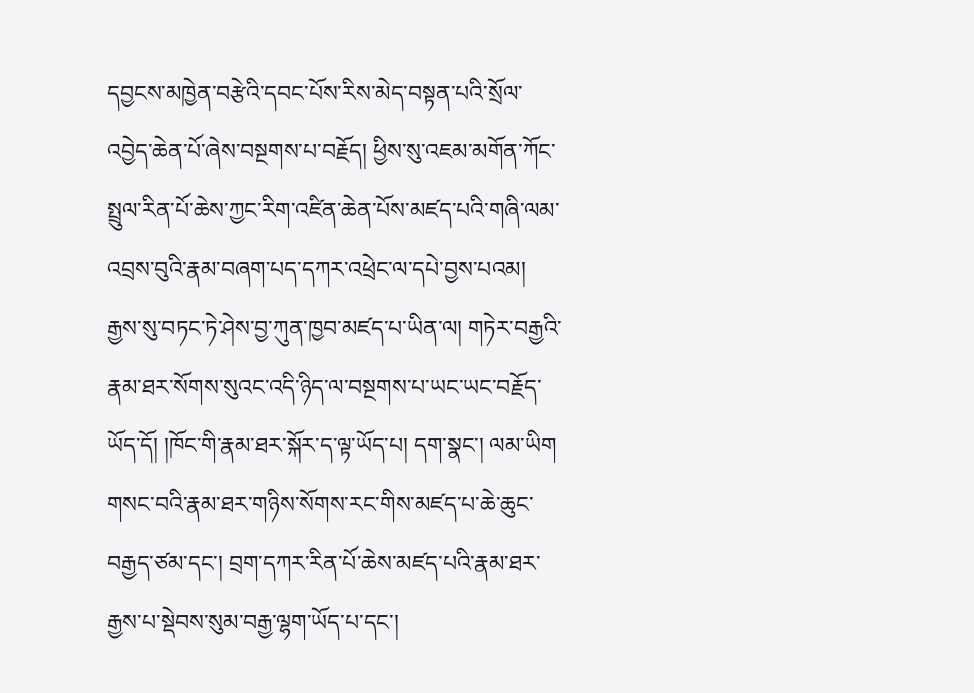དབྱངས་མཁྱེན་བརྩེའི་དབང་པོས་རིས་མེད་བསྟན་པའི་སྲོལ་འབྱེད་ཆེན་པོ་ཞེས་བསྔགས་པ་བརྗོད། ཕྱིས་སུ་འཇམ་མགོན་ཀོང་སྤྲུལ་རིན་པོ་ཆེས་ཀྱང་རིག་འཛིན་ཆེན་པོས་མཛད་པའི་གཞི་ལམ་འབྲས་བུའི་རྣམ་བཞག་པད་དཀར་འཕྲེང་ལ་དཔེ་བྱས་པའམ། རྒྱས་སུ་བཏང་ཏེ་ཤེས་བྱ་ཀུན་ཁྱབ་མཛད་པ་ཡིན་ལ། གཏེར་བརྒྱའི་རྣམ་ཐར་སོགས་སུའང་འདི་ཉིད་ལ་བསྔགས་པ་ཡང་ཡང་བརྗོད་ཡོད་དོ། །ཁོང་གི་རྣམ་ཐར་སྐོར་ད་ལྟ་ཡོད་པ། དག་སྣང་། ལམ་ཡིག གསང་བའི་རྣམ་ཐར་གཉིས་སོགས་རང་གིས་མཛད་པ་ཆེ་ཆུང་བརྒྱད་ཙམ་དང་། བྲག་དཀར་རིན་པོ་ཆེས་མཛད་པའི་རྣམ་ཐར་རྒྱས་པ་སྡེབས་སུམ་བརྒྱ་ལྷག་ཡོད་པ་དང་།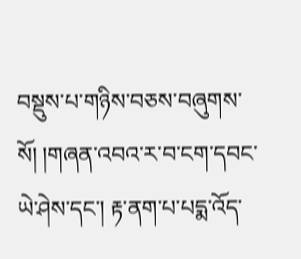བསྡུས་པ་གཉིས་བཅས་བཞུགས་སོ། །གཞན་འབའ་ར་བ་ངག་དབང་ཡེ་ཤེས་དང་། རྟ་ནག་པ་པདྨ་འོད་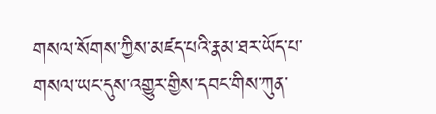གསལ་སོགས་ཀྱིས་མཛད་པའི་རྣམ་ཐར་ཡོད་པ་གསལ་ཡང་དུས་འགྱུར་གྱིས་དབང་གིས་ཀུན་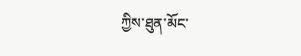ཀྱིས་ཐུན་མོང་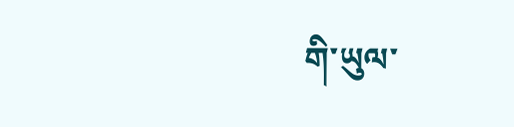གི་ཡུལ་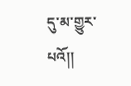དུ་མ་གྱུར་པའོ།།